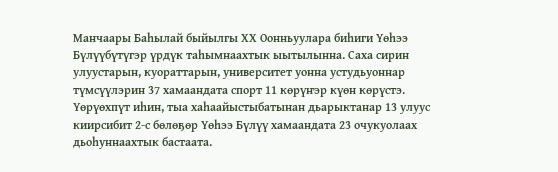Манчаары Баһылай быйылгы ХХ Оонньуулара биһиги Үөһээ Бүлүүбүтүгэр үрдүк таһымнаахтык ыытылынна. Саха сирин улуустарын, куораттарын, университет уонна устудьуоннар түмсүүлэрин 37 хамаандата спорт 11 көрүҥэр күөн көрүстэ.
Үөрүөхпүт иһин, тыа хаһаайыстыбатынан дьарыктанар 13 улуус киирсибит 2-с бөлөҕөр Үөһээ Бүлүү хамаандата 23 очукуолаах дьоһуннаахтык бастаата.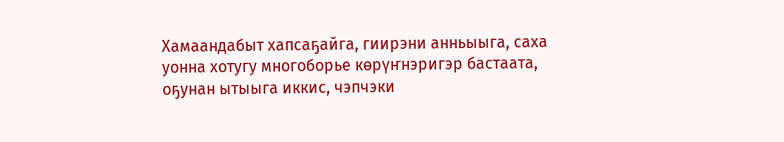Хамаандабыт хапсаҕайга, гиирэни анньыыга, саха уонна хотугу многоборье көрүҥнэригэр бастаата, оҕунан ытыыга иккис, чэпчэки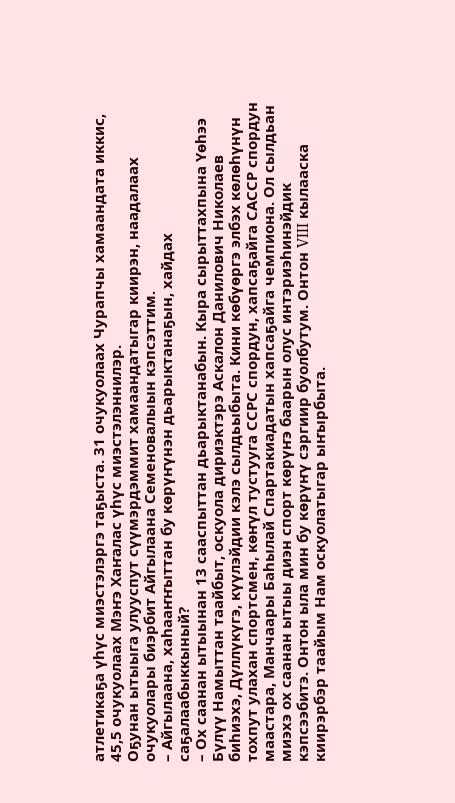атлетикаҕа үһүс миэстэлэргэ таҕыста. 31 очукуолаах Чурапчы хамаандата иккис, 45,5 очукуолаах Мэҥэ Хаҥалас үһүс миэстэлэннилэр.
Оҕунан ытыыга улууспут сүүмэрдэммит хамаандатыгар киирэн, наадалаах очукуолары биэрбит Айгылаана Семеновалыын кэпсэттим.
– Айгылаана, хаhааҥҥыттан бу көрүҥүнэн дьарыктанаҕын, хайдах саҕалаабыккыный?
– Ох саанан ытыынан 13 сааспыттан дьарыктанабын. Кыра сырыттахпына Үөһээ Бүлүү Намыттан таайбыт, оскуола дириэктэрэ Аскалон Данилович Николаев биhиэхэ, Дүллүкүгэ, күүлэйдии кэлэ сылдьыбыта. Кини көбүөргэ элбэх көлөһүнүн тохпут улахан спортсмен, көҥүл тустууга ССРС спордун, хапсаҕайга САССР спордун маастара, Манчаары Баһылай Спартакиадатын хапсаҕайга чемпиона. Ол сылдьан миэхэ ох саанан ытыы диэн спорт көрүҥэ баарын олус интэриэhинэйдик кэпсээбитэ. Онтон ыла мин бу көрүҥү сэргиир буолбутум. Онтон VIII кылааска киирэрбэр таайым Нам оскуолатыгар ыҥырбыта.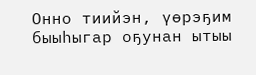Онно тиийэн, үөрэҕим быыhыгар оҕунан ытыы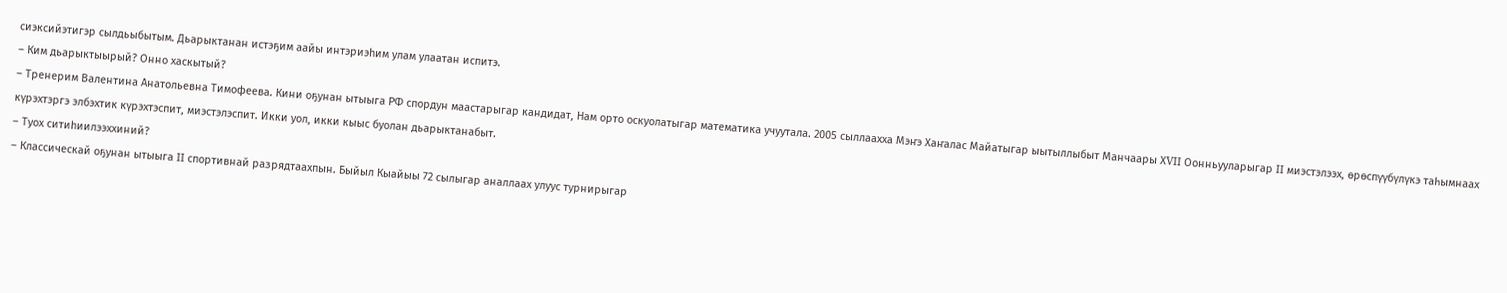сиэксийэтигэр сылдьыбытым. Дьарыктанан истэҕим аайы интэриэhим улам улаатан испитэ.
– Ким дьарыктыырый? Онно хаскытый?
– Тренерим Валентина Анатольевна Тимофеева. Кини оҕунан ытыыга РФ спордун маастарыгар кандидат, Нам орто оскуолатыгар математика учуутала. 2005 сыллаахха Мэҥэ Хаҥалас Майатыгар ыытыллыбыт Манчаары ХVII Оонньууларыгар II миэстэлээх, өрөспүүбүлүкэ таһымнаах күрэхтэргэ элбэхтик күрэхтэспит, миэстэлэспит. Икки уол, икки кыыс буолан дьарыктанабыт.
– Туох ситиhиилээххиний?
– Классическай оҕунан ытыыга II спортивнай разрядтаахпын. Быйыл Кыайыы 72 сылыгар аналлаах улуус турнирыгар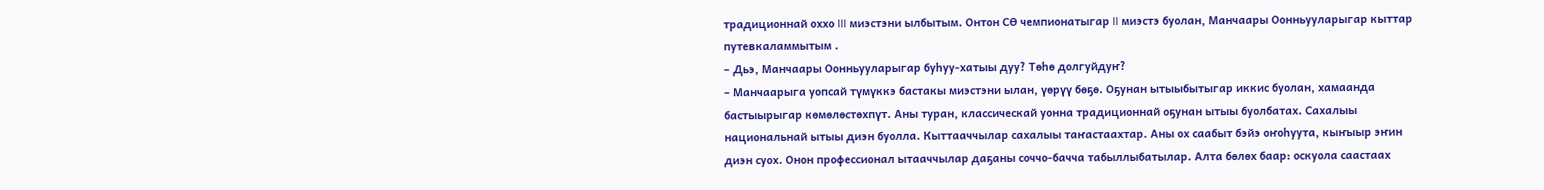традиционнай оххо III миэстэни ылбытым. Онтон СӨ чемпионатыгар II миэстэ буолан, Манчаары Оонньууларыгар кыттар путевкаламмытым .
– Дьэ, Манчаары Оонньууларыгар буһуу-хатыы дуу? Төһө долгуйдуҥ?
– Манчаарыга уопсай түмүккэ бастакы миэстэни ылан, үөрүү бөҕө. Оҕунан ытыыбытыгар иккис буолан, хамаанда бастыырыгар көмөлөстөхпүт. Аны туран, классическай уонна традиционнай оҕунан ытыы буолбатах. Сахалыы национальнай ытыы диэн буолла. Кыттааччылар сахалыы таҥастаахтар. Аны ох саабыт бэйэ оҥоһуута, кыҥыыр эҥин диэн суох. Онон профессионал ытааччылар даҕаны соччо-бачча табыллыбатылар. Алта бөлөх баар: оскуола саастаах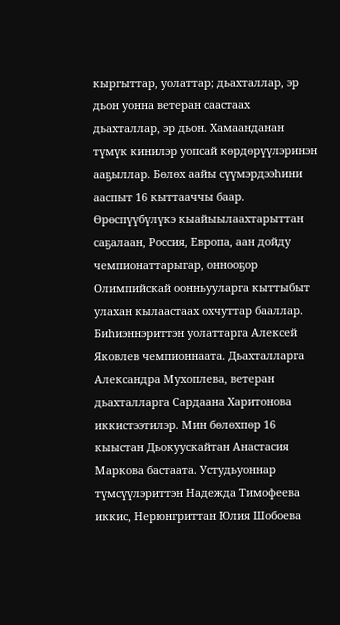кыргыттар, уолаттар; дьахталлар, эр дьон уонна ветеран саастаах дьахталлар, эр дьон. Хамаанданан түмүк кинилэр уопсай көрдөрүүлэринэн ааҕыллар. Бөлөх аайы сүүмэрдээһини ааспыт 16 кыттааччы баар. Өрөспүүбүлүкэ кыайыылаахтарыттан саҕалаан, Россия, Европа, аан дойду чемпионаттарыгар, оннооҕор Олимпийскай оонньууларга кыттыбыт улахан кылаастаах охчуттар бааллар. Биһиэннэриттэн уолаттарга Алексей Яковлев чемпионнаата. Дьахталларга Александра Мухоплева, ветеран дьахталларга Сардаана Харитонова иккистээтилэр. Мин бөлөхпөр 16 кыыстан Дьокуускайтан Анастасия Маркова бастаата. Устудьуоннар түмсүүлэриттэн Надежда Тимофеева иккис, Нерюнгриттан Юлия Шобоева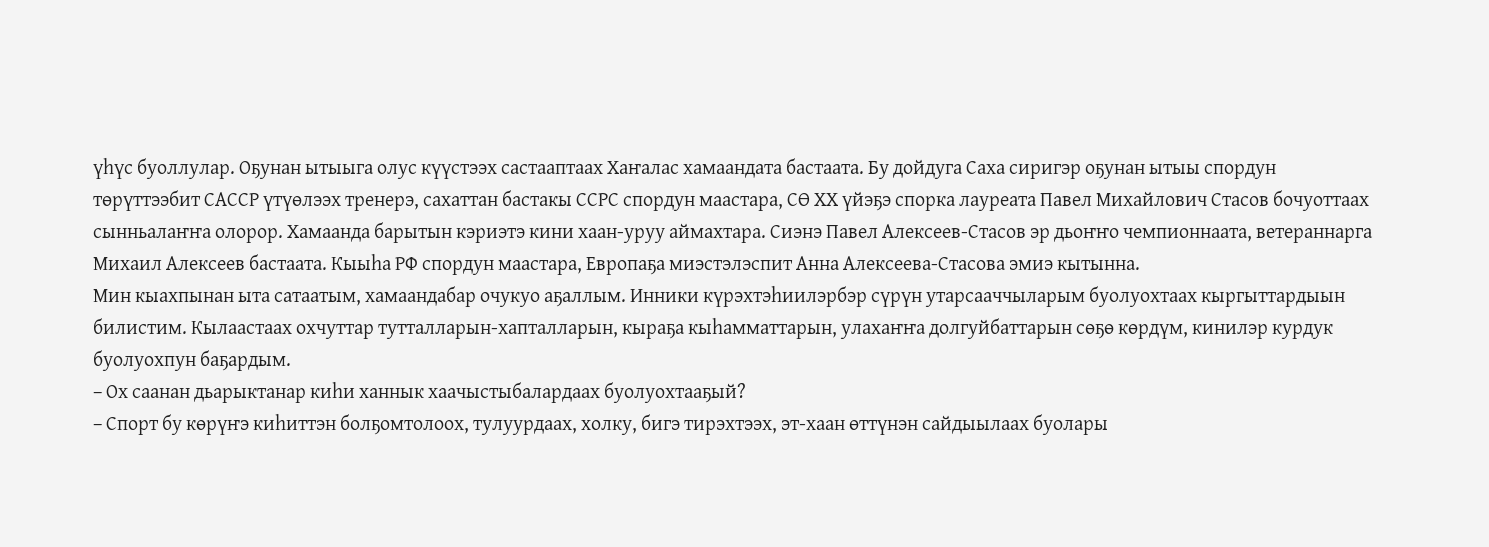үһүс буоллулар. Оҕунан ытыыга олус күүстээх састааптаах Хаҥалас хамаандата бастаата. Бу дойдуга Саха сиригэр оҕунан ытыы спордун төрүттээбит САССР үтүөлээх тренерэ, сахаттан бастакы ССРС спордун маастара, СӨ ХХ үйэҕэ спорка лауреата Павел Михайлович Стасов бочуоттаах сынньалаҥҥа олорор. Хамаанда барытын кэриэтэ кини хаан-уруу аймахтара. Сиэнэ Павел Алексеев-Стасов эр дьоҥҥо чемпионнаата, ветераннарга Михаил Алексеев бастаата. Кыыһа РФ спордун маастара, Европаҕа миэстэлэспит Анна Алексеева-Стасова эмиэ кытынна.
Мин кыахпынан ыта сатаатым, хамаандабар очукуо аҕаллым. Инники күрэхтэһиилэрбэр сүрүн утарсааччыларым буолуохтаах кыргыттардыын билистим. Кылаастаах охчуттар тутталларын-хапталларын, кыраҕа кыһамматтарын, улахаҥҥа долгуйбаттарын сөҕө көрдүм, кинилэр курдук буолуохпун баҕардым.
– Ох саанан дьарыктанар киhи ханнык хаачыстыбалардаах буолуохтааҕый?
– Спорт бу көрүҥэ киhиттэн болҕомтолоох, тулуурдаах, холку, бигэ тирэхтээх, эт-хаан өттүнэн сайдыылаах буолары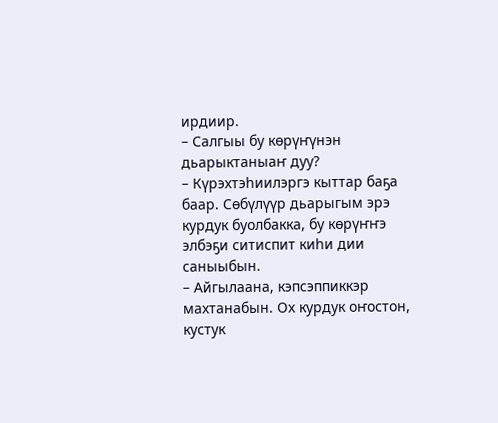ирдиир.
– Салгыы бу көрүҥүнэн дьарыктаныаҥ дуу?
– Күрэхтэhиилэргэ кыттар баҕа баар. Сөбүлүүр дьарыгым эрэ курдук буолбакка, бу көрүҥҥэ элбэҕи ситиспит киhи дии саныыбын.
– Айгылаана, кэпсэппиккэр махтанабын. Ох курдук оҥостон, кустук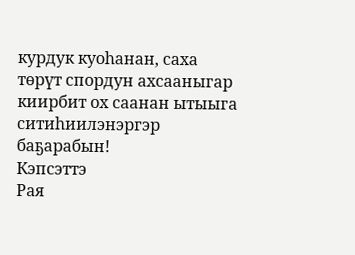курдук куоhанан, саха төрүт спордун ахсааныгар киирбит ох саанан ытыыга ситиhиилэнэргэр баҕарабын!
Кэпсэттэ
Рая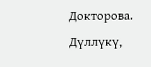Докторова.
Дүллүкү,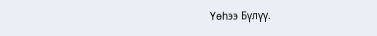Үөhээ Бүлүү.